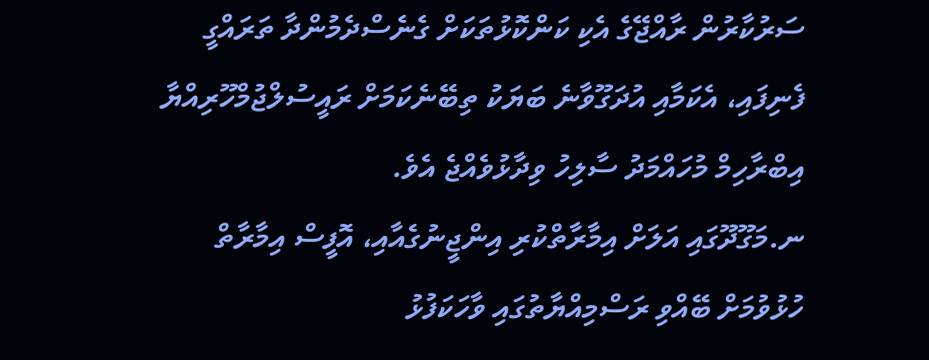ސަރުކާރުން ރާއްޖޭގެ އެކި ކަންކޮޅުތަކަށް ގެނެސްދެމުންދާ ތަރައްގީ ފެނިފައި، އެކަމާއި އުދަގޫވާނެ ބަޔަކު ތިބޭނެކަމަށް ރައީސުލްޖުމްހޫރިއްޔާ އިބްރާހިމް މުހައްމަދު ސާލިހު ވިދާޅުވެއްޖެ އެވެ.
ނ.މަގޫދޫގައި އަލަށް އިމާރާތްކުރި އިންޖީނުގެއާއި، އޮފީސް އިމާރާތް ހުޅުވުމަށް ބޭއްވި ރަސްމިއްޔާތުގައި ވާހަކަފުޅު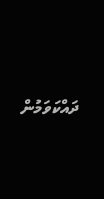ދައްކަވަމުން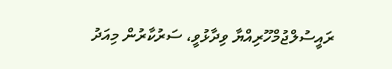ރައީސުލްޖުމްހޫރިއްޔާ ވިދާޅުވީ، ސަރުކާރުން މިއަދު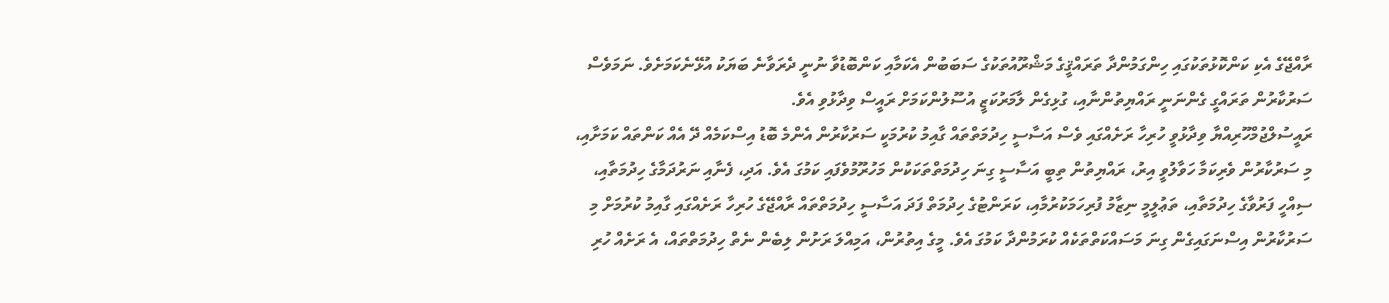ރާއްޖޭގެ އެކި ކަންކޮޅުތަކުގައި ހިންގަމުންދާ ތަރައްޤީގެ މަޝްރޫއުތަކުގެ ސަބަބުން އެކަމާއި ކަންބޮޑުވާ ނުނީ ދެރަވާނެ ބަޔަކު އުޅޭނެކަމަށެވެ. ނަމަވެސް ސަރުކާރުން ތަރައްގީ ގެންނަނީ ރައްޔިތުންނާއި، ގުޅިގެން ލާމަރުކަޒީ އުސޫލުންކަމަށް ރައީސް ވިދާޅުވި އެވެ.
ރައީސުލްޖުމްހޫރިއްޔާ ވިދާޅުވީ ހުރިހާ ރަށެއްގައި ވެސް އަސާސީ ހިދުމަތްތައް ގާއިމު ކުރުމަކީ ސަރުކާރުން އެންމެ ބޮޑު އިސްކަމެއް ދޭ އެއް ކަންތައް ކަމަށާއި، މި ސަރުކާރުން ވެރިކަމާ ހަވާލުވީ އިރު، ރައްޔިތުން ތިބީ އަސާސީ ގިނަ ހިދުމަތްތަކަކުން މަހުރޫމުވެފައި ކަމުގަ އެވެ. އަދި، ފެނާއި ނަރުދަމާގެ ހިދުމަތާއި، ސިއްހީ ފަރުވާގެ ހިދުމަތާއި، ތަޢުލީމީ ނިޒާމު ފުރިހަމަކުރުމާއި، ކަރަންޓުގެ ހިދުމަތް ފަދަ އަސާސީ ހިދުމަތްތައް ރާއްޖޭގެ ހުރިހާ ރަށެއްގައި ގާއިމު ކުރުމަށް މި ސަރުކާރުން އިސްނަގައިގެން ގިނަ މަސައްކަތްތަކެއް ކުރަމުންދާ ކަމުގަ އެވެ. މީގެ އިތުރުން، އަމިއްލަ ރަށުން ލިބެން ނެތް ހިދުމަތްތައް، އެ ރަށެއް ހުރި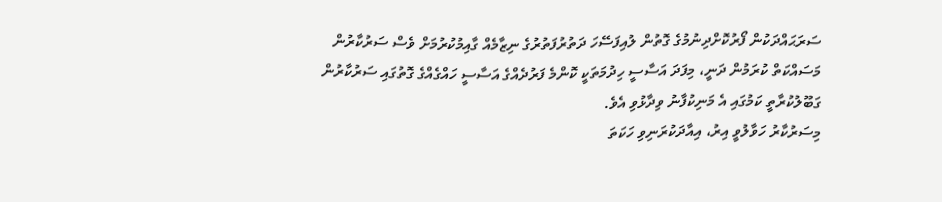ސަރަޙައްދަކުން ފޯރުކޮށްދިނުމުގެ ގޮތުން ލުއިފަސޭހަ ދަތުރުފަތުރުގެ ނިޒާމެއް ގާއިމުކުރުމަށް ވެސް ސަރުކާރުން މަސައްކަތް ކުރަމުން ދަނީ، މިފަދަ އަސާސީ ހިދުމަތަކީ ކޮންމެ ފަރުދެއްގެ އަސާސީ ހައްގެއްގެ ގޮތުގައި ސަރުކާރުން ގަބޫލުކުރާތީ ކަމުގައި އެ މަނިކުފާނު ވިދާޅުވި އެވެ.
މިސަރުކާރު ހަވާލުވީ އިރު، އިއާދަކުރަނިވި ހަކަތަ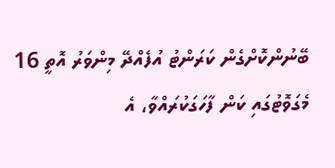ބޭނުންކޮށްގެން ކަރަންޓު އުފެއްދޭ މިންވަރު އޮތީ 16 މެގަވޮޓުގައި ކަން ފާހަގަކުރައްވާ، އެ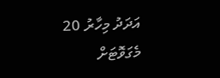އަދަދު މިހާރު 20 މެގަވޮޓަށް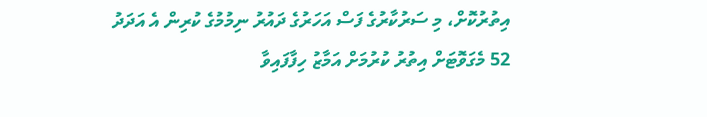އިތުރުކޮށް، މި ސަރުކާރުގެ ފަސް އަހަރުގެ ދައުރު ނިމުމުގެ ކުރިން އެ އަދަދު 52 މެގަވޮޓަށް އިތުރު ކުރުމަށް އަމާޒު ހިފާފައިވާ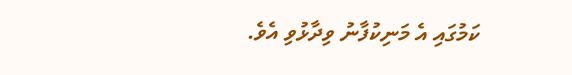ކަމުގައި އެ މަނިކުފާނު ވިދާޅުވި އެވެ.